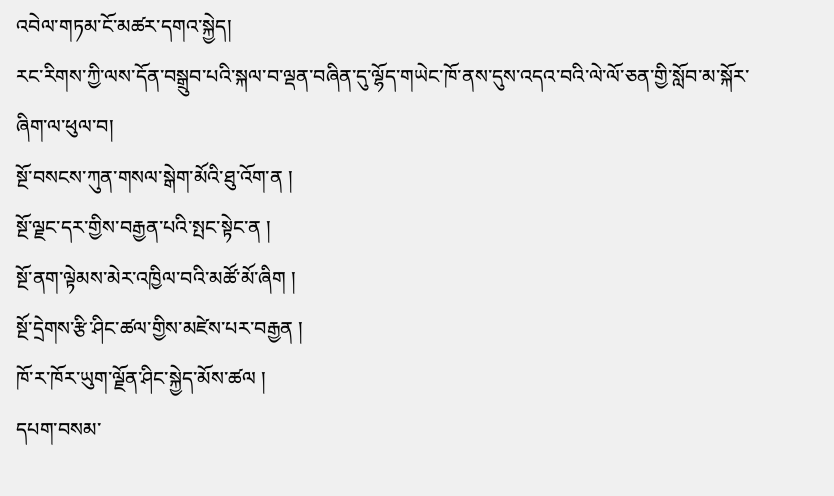འབེལ་གཏམ་ངོ་མཚར་དགའ་སྐྱེད།
རང་རིགས་ཀྱི་ལས་དོན་བསྒྲུབ་པའི་སྐལ་བ་ལྡན་བཞིན་དུ་ལྷོད་གཡེང་ཁོ་ནས་དུས་འདའ་བའི་ལེ་ལོ་ཅན་གྱི་སློབ་མ་སྐོར་ཞིག་ལ་ཕུལ་བ།
སྔོ་བསངས་ཀུན་གསལ་སྒེག་མོའི་ཐུ་འོག་ན །
སྔོ་ལྗང་དར་གྱིས་བརྒྱན་པའི་སྤང་སྟེང་ན །
སྔོ་ནག་ལྟེམས་མེར་འཁྱིལ་བའི་མཚོ་མོ་ཞིག །
སྔོ་དྲེགས་རྩི་ཤིང་ཚལ་གྱིས་མཛེས་པར་བརྒྱན །
ཁོ་ར་ཁོར་ཡུག་ལྗོན་ཤིང་སྐྱེད་མོས་ཚལ །
དཔག་བསམ་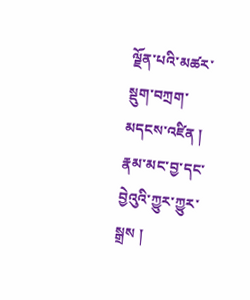ལྗོན་པའི་མཚར་སྡུག་བཀྲག་མདངས་འཛིན །
རྣམ་མང་བྱ་དང་བྱེའུའི་ཀྱུར་ཀྱུར་སྒྲས །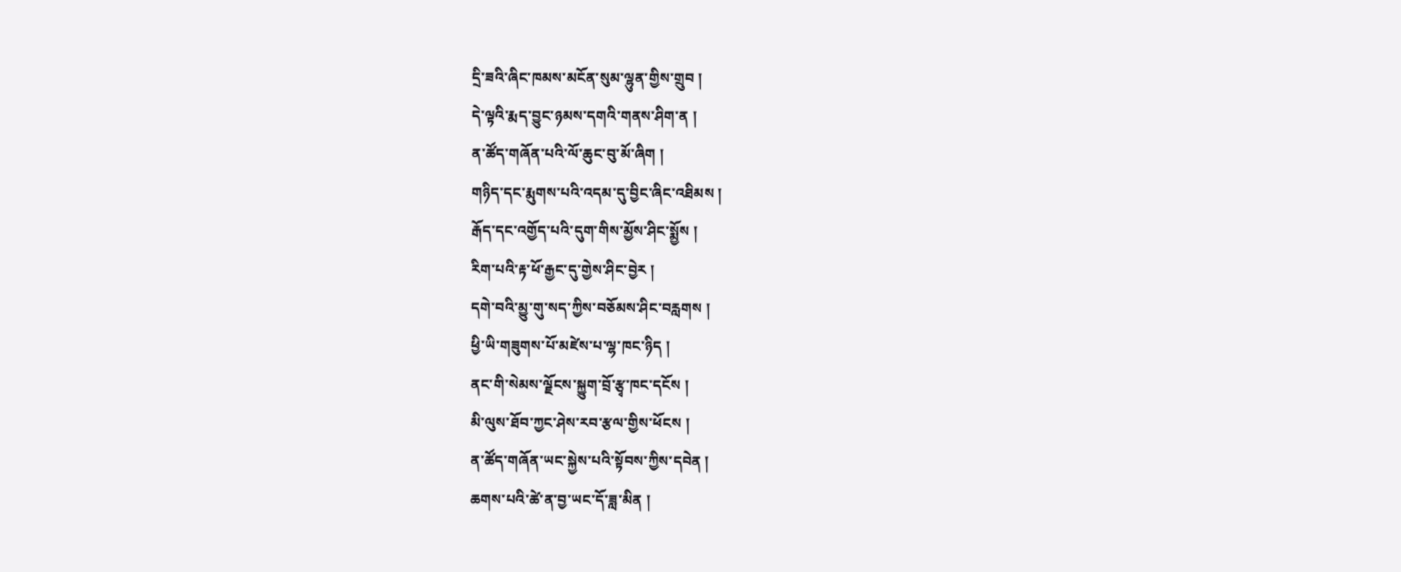དྲི་ཟའི་ཞིང་ཁམས་མངོན་སུམ་ལྷུན་གྱིས་གྲུབ །
དེ་ལྟའི་རྨད་བྱུང་ཉམས་དགའི་གནས་ཤིག་ན །
ན་ཚོད་གཞོན་པའི་ལོ་ཆུང་བུ་མོ་ཞིག །
གཉིད་དང་རྨུགས་པའི་འདམ་དུ་བྱིང་ཞིང་འཐིམས །
རྒོད་དང་འགྱོད་པའི་དུག་གིས་མྱོས་ཤིང་སྨྱོས །
རིག་པའི་རྟ་ཕོ་རྒྱང་དུ་གྱེས་ཤིང་བྱེར །
དགེ་བའི་མྱུ་གུ་སད་ཀྱིས་བཅོམས་ཤིང་བརླགས །
ཕྱི་ཡི་གཟུགས་པོ་མཛེས་པ་ལྷ་ཁང་ཉིད །
ནང་གི་སེམས་ལྗོངས་སྐྱུག་བྲོ་རྩྭ་ཁང་དངོས །
མི་ལུས་ཐོབ་ཀྱང་ཤེས་རབ་རྩལ་གྱིས་ཕོངས །
ན་ཚོད་གཞོན་ཡང་སྐྱེས་པའི་སྟོབས་ཀྱིས་དབེན །
ཆགས་པའི་ཚེ་ན་བྱ་ཡང་དོ་ཟླ་མིན །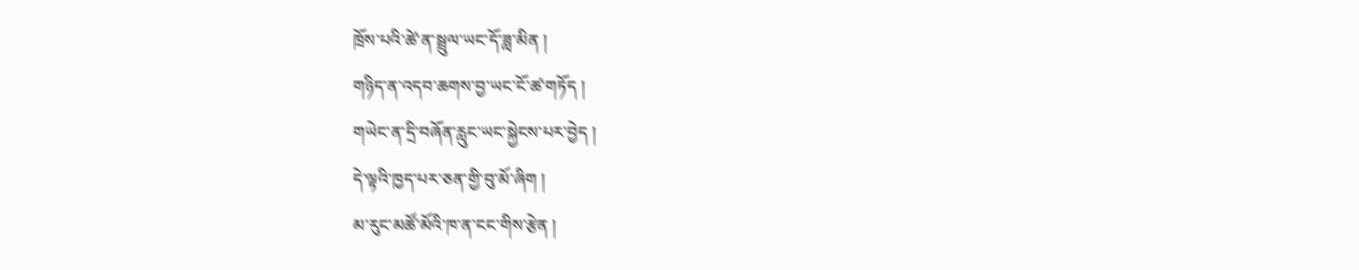ཁྲོས་པའི་ཚེ་ན་སྦྲུལ་ཡང་དོ་ཟླ་མིན །
གཉིད་ན་འདབ་ཆགས་བྱ་ཡང་ངོ་ཚ་གཏོད །
གཡེང་ན་དྲི་བཞོན་རླུང་ཡང་སྐྱེངས་པར་བྱེད །
དེ་ལྟའི་ཁྱད་པར་ཅན་གྱི་བུ་མོ་ཞིག །
མ་རུང་མཚོ་མོའི་ཁ་ན་ངང་གིས་རྩེན །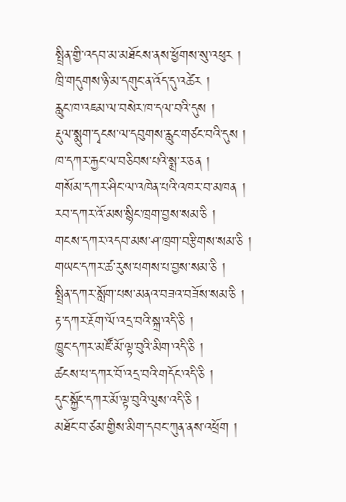སྤྲིན་གྱི་འདབ་མ་མཐོངས་ནས་ཕྱོགས་སུ་འཕུར །
ཁྲི་གདུགས་ཉི་མ་དགུང་ན་འོད་དུ་འཚེར །
རླུང་ཁ་འཇམ་ལ་བསེར་ཁ་དལ་བའི་དུས །
རྡུལ་སྨུག་དྭངས་ལ་དབུགས་རླུང་གཙང་བའི་དུས །
ཁ་དཀར་རྐྱང་ལ་བཅིབས་པའི་སྨྲ་ར་ཅན །
གསོམ་དཀར་ཤིང་ལ་འཁེན་པའི་འཁར་བ་མཁན །
རབ་དཀར་འོ་མས་སྙིང་ཁྲག་བྱས་སམ་ཅི །
གངས་དཀར་འདབ་མས་ཤ་ཁྲག་བརྩིགས་སམ་ཅི །
གཡང་དཀར་ཚ་རུས་པགས་པ་བྱས་སམ་ཅི །
སྤྲིན་དཀར་སློག་པས་མནའ་བཟའ་བཟོས་སམ་ཅི །
རྟ་དཀར་རྔོག་ལོ་འདྲ་བའི་སྐྲ་འདི་ཅི །
ཁྱུང་དཀར་མཛོ་མོ་ལྟ་བུའི་མིག་འདི་ཅི །
ཚངས་པ་དཀར་བོ་འདྲ་བའི་གདོང་འདི་ཅི །
དུང་སྐྱོང་དཀར་མོ་ལྟ་བུའི་ལུས་འདི་ཅི །
མཐོང་བ་ཙམ་གྱིས་མིག་དབང་ཀུན་ནས་འཕྲོག །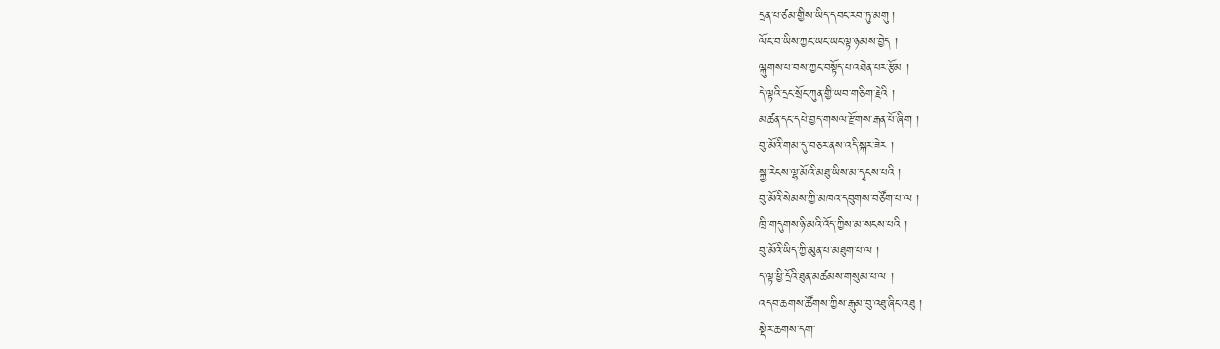དྲན་པ་ཙམ་གྱིས་ཡིད་དབང་རབ་ཏུ་མགུ །
ལོང་བ་ཡིས་ཀྱང་ཡང་ཡང་ལྟ་ཉམས་བྱེད །
ལྐུགས་པ་བས་ཀྱང་བསྟོད་པ་འཐེན་པར་རྩོམ །
དེ་ལྟའི་དྲང་སྲོང་ཀུན་གྱི་ཡབ་གཅིག་རྗེའི །
མཚན་དང་དཔེ་བྱད་གསལ་རྫོགས་རྒན་པོ་ཞིག །
བུ་མོའི་གམ་དུ་བཅར་ནས་འདི་སྐར་ཟེར །
སྐྱ་རེངས་ལྷ་མོའི་མཐུ་ཡིས་མ་དྭངས་པའི །
བུ་མོའི་སེམས་ཀྱི་མཁའ་དབུགས་བཙོག་པ་ལ །
ཁྲི་གདུགས་ཉི་མའི་འོད་ཀྱིས་མ་སངས་པའི །
བུ་མོའི་ཡིད་ཀྱི་མུན་པ་མཐུག་པ་ལ །
ད་ལྟ་ཕྱི་དྲོའི་ཐུན་མཚམས་གསུམ་པ་ལ །
འདབ་ཆགས་ཚོགས་ཀྱིས་རྒུམ་བུ་འཐུ་ཞིང་འཐུ །
སྡེར་ཆགས་དག་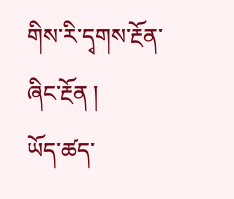གིས་རི་དྭགས་རྔོན་ཞིང་རྔོན །
ཡོད་ཚད་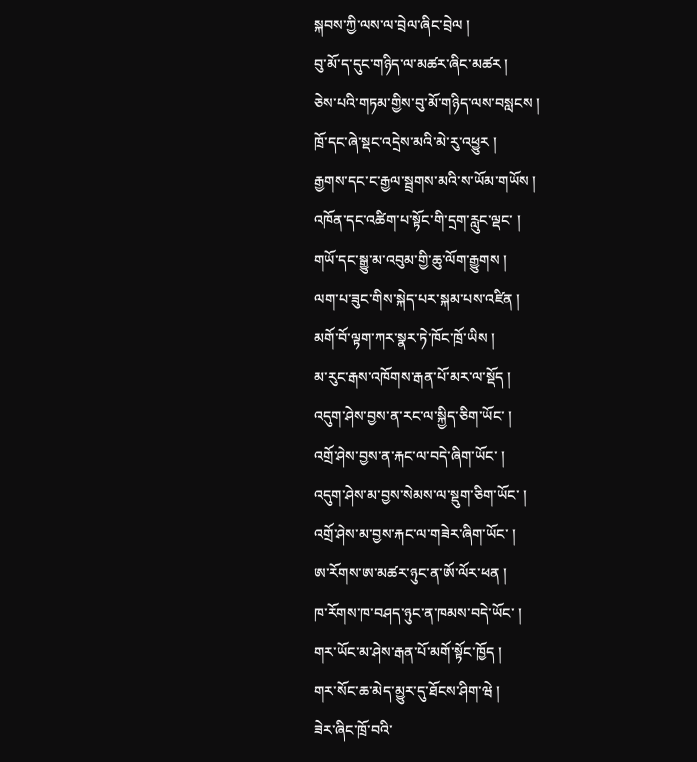སྐབས་ཀྱི་ལས་ལ་བྲེལ་ཞིང་བྲེལ །
བུ་མོ་ད་དུང་གཉིད་ལ་མཚར་ཞིང་མཚར །
ཅེས་པའི་གཏམ་གྱིས་བུ་མོ་གཉིད་ལས་བསླངས །
ཁྲོ་དང་ཞེ་སྡང་འདྲེས་མའི་མེ་རུ་འཕྱུར །
རྒྱགས་དང་ང་རྒྱལ་སྦྲགས་མའི་ས་ཡོམ་གཡོས །
འཁོན་དང་འཚིག་པ་སྟོང་གི་དྲག་རླུང་ལྡང་ །
གཡོ་དང་སྒྱུ་མ་འབུམ་གྱི་ཆུ་ལོག་རྒྱུགས །
ལག་པ་ཟུང་གིས་སྐེད་པར་སྐམ་པས་འཛིན །
མགོ་བོ་ལྟག་ཀར་སྣར་ཏེ་ཁོང་ཁྲོ་ཡིས །
མ་རུང་རྒས་འཁོགས་རྒན་པོ་མར་ལ་སྡོད །
འདུག་ཤེས་བྱས་ན་རང་ལ་སྐྱིད་ཅིག་ཡོང་ །
འགྲོ་ཤེས་བྱས་ན་རྐང་ལ་བདེ་ཞིག་ཡོང་ །
འདུག་ཤེས་མ་བྱས་སེམས་ལ་སྡུག་ཅིག་ཡོང་ །
འགྲོ་ཤེས་མ་བྱས་རྐང་ལ་གཟེར་ཞིག་ཡོང་ །
ཨ་རོགས་ཨ་མཚར་ཉུང་ན་ཨོ་ལོར་ཕན །
ཁ་རོགས་ཁ་བཤད་ཉུང་ན་ཁམས་བདེ་ཡོང་ །
གར་ཡོང་མ་ཤེས་རྒན་པོ་མགོ་སྟོང་ཁྱོད །
གར་སོང་ཆ་མེད་མྱུར་དུ་ཐོངས་ཤིག་ཝེ །
ཟེར་ཞིང་ཁྲོ་བའི་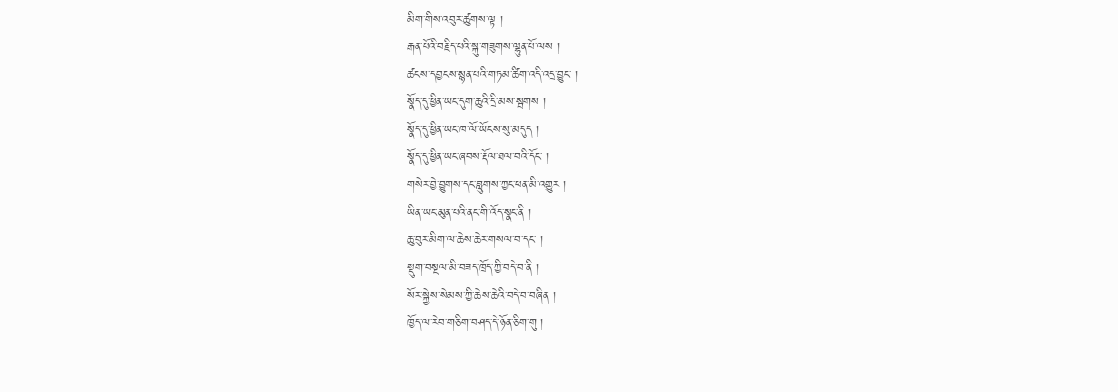མིག་གིས་འབུར་ཚུགས་ལྟ །
རྒན་པོའི་བརྗིད་པའི་སྐུ་གཟུགས་ལྷུན་པོ་ལས །
ཚངས་དབྱངས་སྙན་པའི་གཏམ་ཚིག་འདི་འདྲ་བྱུང་ །
སྣོད་དུ་ཕྱིན་ཡང་དུག་ཆུའི་དྲི་མས་སྦགས །
སྣོད་དུ་ཕྱིན་ཡང་ཁ་ལོ་ཡོངས་སུ་མདུད །
སྣོད་དུ་ཕྱིན་ཡང་ཞབས་རྡོལ་ཐལ་བའི་དོང་ །
གསེར་བྱེ་བྱུགས་དང་བླུགས་ཀྱང་ཕན་མི་འགྱུར །
ཡིན་ཡང་མུན་པའི་ནང་གི་འོད་སྣང་ནི །
ཆུ་བུར་མིག་ལ་ཆེས་ཆེར་གསལ་བ་དང་ །
སྡུག་བསྔལ་མི་བཟད་ཁྲོད་ཀྱི་བདེ་བ་ནི །
སོར་སྐྱེས་སེམས་ཀྱི་ཆེས་ཆེའི་བདེ་བ་བཞིན །
ཁྱོད་ལ་རེབ་གཅིག་བཤད་དེ་ཉོན་ཅིག་གུ །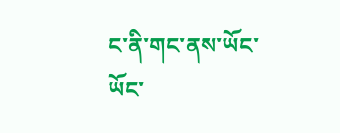ང་ནི་གང་ནས་ཡོང་ཡོང་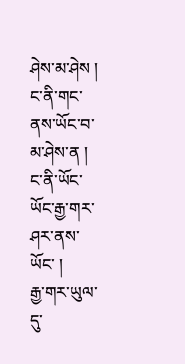ཤེས་མ་ཤེས །
ང་ནི་གང་ནས་ཡོང་བ་མ་ཤེས་ན །
ང་ནི་ཡོང་ཡོང་རྒྱ་གར་ཤར་ནས་ཡོང་ །
རྒྱ་གར་ཡུལ་དུ་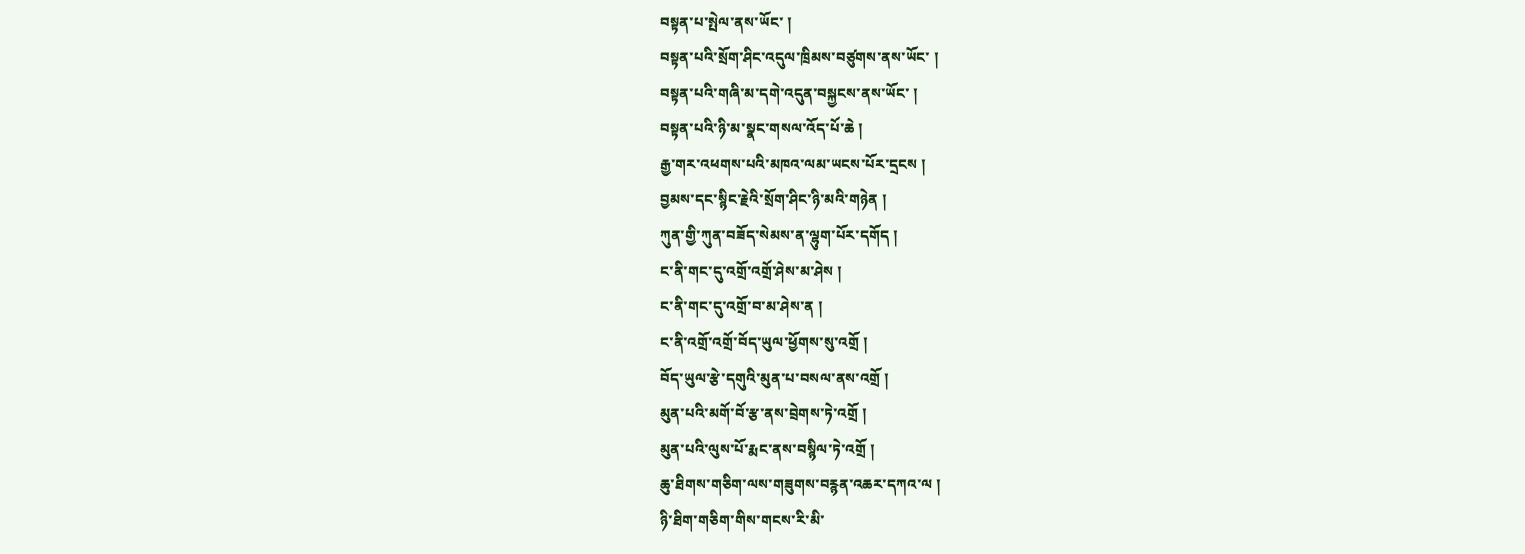བསྟན་པ་སྤེལ་ནས་ཡོང་ །
བསྟན་པའི་སྲོག་ཤིང་འདུལ་ཁྲིམས་བཙུགས་ནས་ཡོང་ །
བསྟན་པའི་གཞི་མ་དགེ་འདུན་བསྐྱངས་ནས་ཡོང་ །
བསྟན་པའི་ཉི་མ་སྣང་གསལ་འོད་པོ་ཆེ །
རྒྱ་གར་འཕགས་པའི་མཁའ་ལམ་ཡངས་པོར་དྲངས །
བྱམས་དང་སྙིང་རྗེའི་སྲོག་ཤིང་ཉི་མའི་གཉེན །
ཀུན་གྱི་ཀུན་བཟོད་སེམས་ན་ལྷུག་པོར་དགོད །
ང་ནི་གང་དུ་འགྲོ་འགྲོ་ཤེས་མ་ཤེས །
ང་ནི་གང་དུ་འགྲོ་བ་མ་ཤེས་ན །
ང་ནི་འགྲོ་འགྲོ་བོད་ཡུལ་ཕྱོགས་སུ་འགྲོ །
བོད་ཡུལ་རྩེ་དགུའི་མུན་པ་བསལ་ནས་འགྲོ །
མུན་པའི་མགོ་བོ་རྩ་ནས་བྲེགས་ཏེ་འགྲོ །
མུན་པའི་ལུས་པོ་རྨང་ནས་བསྙིལ་ཏེ་འགྲོ །
ཆུ་ཐིགས་གཅིག་ལས་གཟུགས་བརྙན་འཆར་དཀའ་ལ །
ཉི་ཐིག་གཅིག་གིས་གངས་རི་མི་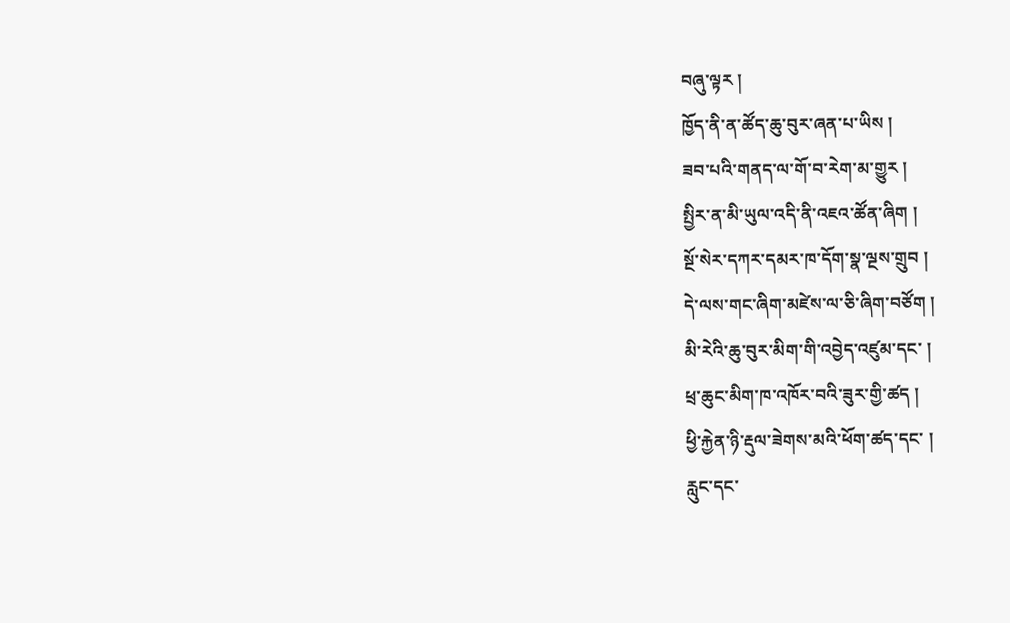བཞུ་ལྟར །
ཁྱོད་ནི་ན་ཚོད་ཆུ་བུར་ཞན་པ་ཡིས །
ཟབ་པའི་གནད་ལ་གོ་བ་རེག་མ་གྱུར །
སྤྱིར་ན་མི་ཡུལ་འདི་ནི་འཇའ་ཚོན་ཞིག །
སྔོ་སེར་དཀར་དམར་ཁ་དོག་སྣ་ལྔས་གྲུབ །
དེ་ལས་གང་ཞིག་མཛེས་ལ་ཅི་ཞིག་བཙོག །
མི་རེའི་ཆུ་བུར་མིག་གི་འབྱེད་འཛུམ་དང་ །
ཕྲ་ཆུང་མིག་ཁ་འཁོར་བའི་ཟུར་གྱི་ཚད །
ཕྱི་རྐྱེན་ཉི་རྡུལ་ཟེགས་མའི་ཕོག་ཚད་དང་ །
རླུང་དང་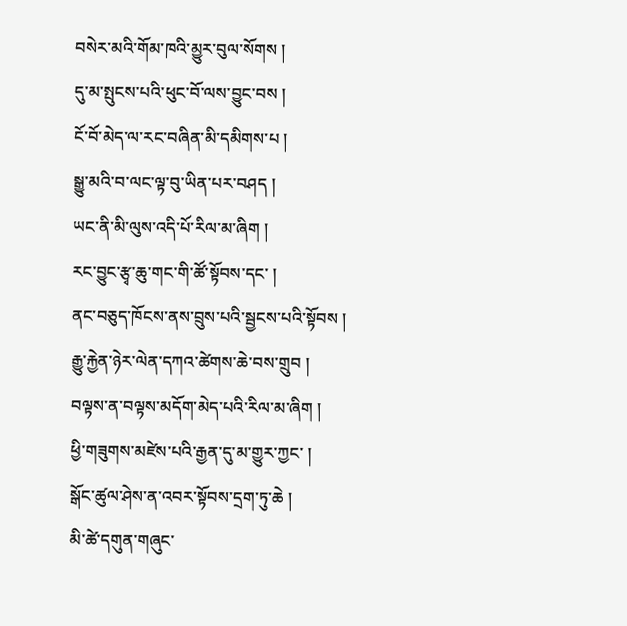བསེར་མའི་གོམ་ཁའི་མྱུར་བུལ་སོགས །
དུ་མ་སྤུངས་པའི་ཕུང་བོ་ལས་བྱུང་བས །
ངོ་བོ་མེད་ལ་རང་བཞིན་མི་དམིགས་པ །
སྒྱུ་མའི་བ་ལང་ལྟ་བུ་ཡིན་པར་བཤད །
ཡང་ནི་མི་ལུས་འདི་པོ་རིལ་མ་ཞིག །
རང་བྱུང་རྩྭ་ཆུ་གང་གི་ཚོ་སྟོབས་དང་ །
ནང་བཅུད་ཁོངས་ནས་བྲུས་པའི་སྦྱངས་པའི་སྟོབས །
རྒྱུ་རྐྱེན་ཉེར་ལེན་དཀའ་ཚེགས་ཆེ་བས་གྲུབ །
བལྟས་ན་བལྟས་མདོག་མེད་པའི་རིལ་མ་ཞིག །
ཕྱི་གཟུགས་མཛེས་པའི་རྒྱན་དུ་མ་གྱུར་ཀྱང་ །
སྒོང་ཚུལ་ཤེས་ན་འབར་སྟོབས་དྲག་ཏུ་ཆེ །
མི་ཚེ་དགུན་གཞུང་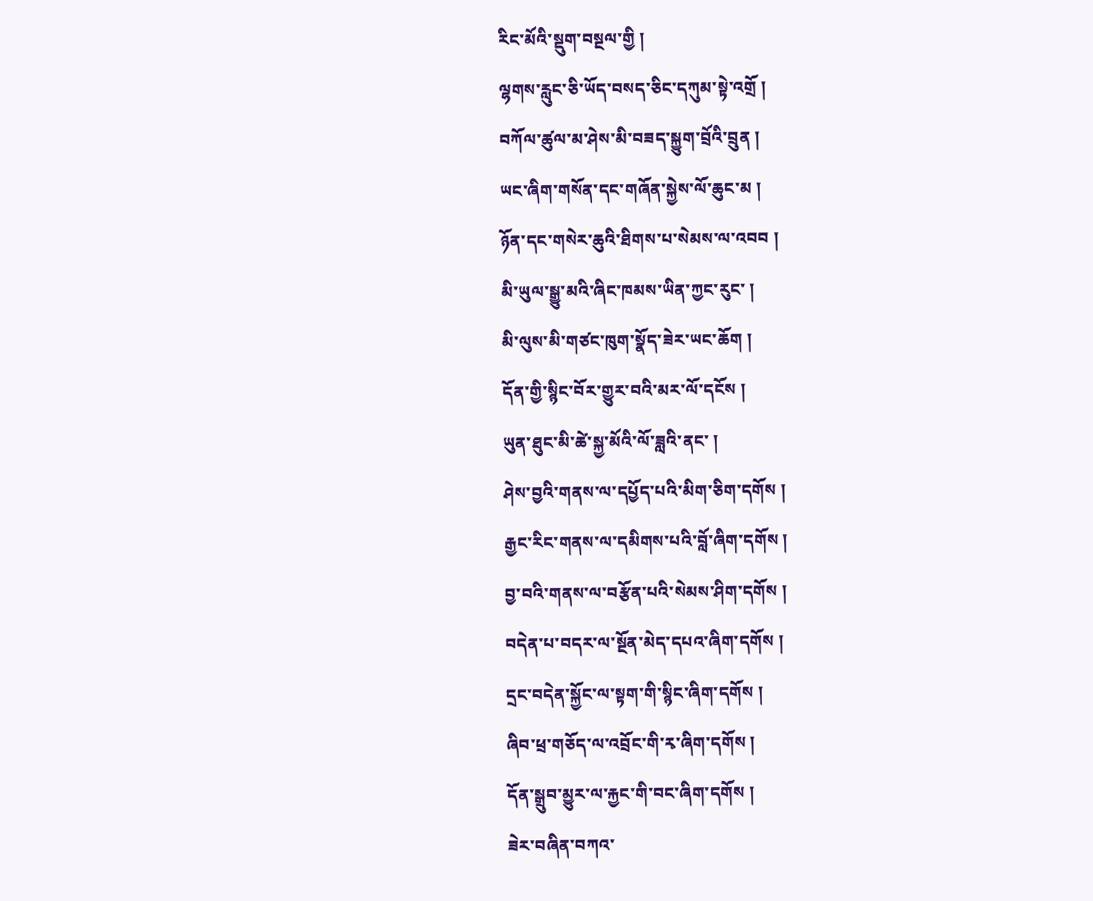རིང་མོའི་སྡུག་བསྔལ་གྱི །
ལྷགས་རླུང་ཅི་ཡོད་བསད་ཅིང་དཀུམ་སྟེ་འགྲོ །
བཀོལ་ཚུལ་མ་ཤེས་མི་བཟད་སྐྱུག་བྲོའི་བྲུན །
ཡང་ཞིག་གསོན་དང་གཞོན་སྐྱེས་ལོ་ཆུང་མ །
ཉོན་དང་གསེར་ཆུའི་ཐིགས་པ་སེམས་ལ་འབབ །
མི་ཡུལ་སྒྱུ་མའི་ཞིང་ཁམས་ཡིན་ཀྱང་རུང་ །
མི་ལུས་མི་གཙང་ཁུག་སྣོད་ཟེར་ཡང་ཆོག །
དོན་གྱི་སྙིང་བོར་གྱུར་བའི་མར་ལོ་དངོས །
ཡུན་ཐུང་མི་ཚེ་སྐྱ་མོའི་ལོ་ཟླའི་ནང་ །
ཤེས་བྱའི་གནས་ལ་དཔྱོད་པའི་མིག་ཅིག་དགོས །
རྒྱང་རིང་གནས་ལ་དམིགས་པའི་བློ་ཞིག་དགོས །
བྱ་བའི་གནས་ལ་བརྩོན་པའི་སེམས་ཤིག་དགོས །
བདེན་པ་བདར་ལ་སྔོན་མེད་དཔའ་ཞིག་དགོས །
དྲང་བདེན་སྐྱོང་ལ་སྟག་གི་སྙིང་ཞིག་དགོས །
ཞིབ་ཕྲ་གཅོད་ལ་འབྲོང་གི་རྭ་ཞིག་དགོས །
དོན་སྒྲུབ་མྱུར་ལ་རྐྱང་གི་བང་ཞིག་དགོས །
ཟེར་བཞིན་བཀའ་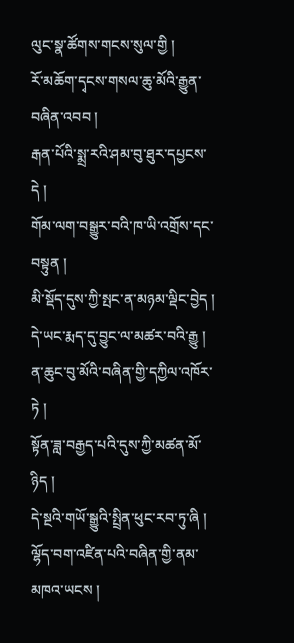ལུང་སྣ་ཚོགས་གངས་སུལ་གྱི །
རོ་མཆོག་དྭངས་གསལ་ཆུ་མོའི་རྒྱུན་བཞིན་འབབ །
རྒན་པོའི་སྨྲ་རའི་ཤམ་བུ་ཐུར་དཔྱངས་དེ །
གོམ་ལག་བསྒྱུར་བའི་ཁ་ཡི་འགྲོས་དང་བསྟུན །
མི་སྡོད་དུས་ཀྱི་སྤང་ན་མཉམ་ལྡིང་བྱེད །
དེ་ཡང་རྨད་དུ་བྱུང་ལ་མཚར་བའི་རྒྱུ །
ན་ཆུང་བུ་མོའི་བཞིན་གྱི་དཀྱིལ་འཁོར་ཏེ །
སྟོན་ཟླ་བརྒྱད་པའི་དུས་ཀྱི་མཚན་མོ་ཉིད །
དེ་སྔའི་གཡོ་སྒྱུའི་སྤྲིན་ཕུང་རབ་ཏུ་ཞི །
ལྷོད་བག་འཛིན་པའི་བཞིན་གྱི་ནམ་མཁའ་ཡངས །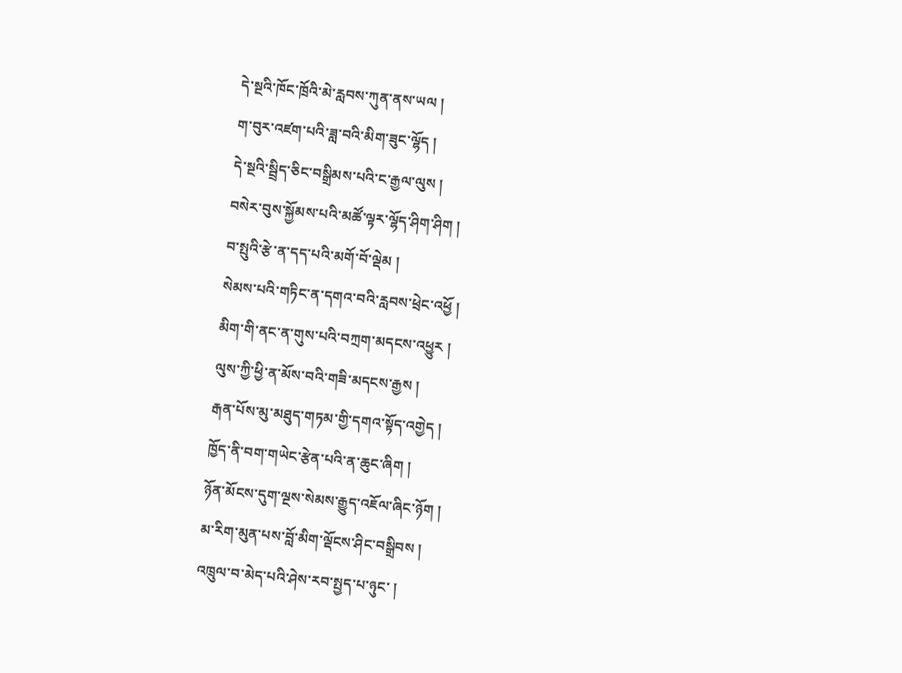དེ་སྔའི་ཁོང་ཁྲོའི་མེ་རླབས་ཀུན་ནས་ཡལ །
ག་བུར་འཛག་པའི་ཟླ་བའི་མིག་ཟུང་ལྷོད །
དེ་སྔའི་སྦྲིད་ཅིང་བསྒྲིམས་པའི་ང་རྒྱལ་ལུས །
བསེར་བུས་སྐྱོམས་པའི་མཚོ་ལྟར་ལྷོད་ཤིག་ཤིག །
བ་སྤུའི་རྩེ་ན་དད་པའི་མགོ་བོ་ལྡེམ །
སེམས་པའི་གཏིང་ན་དགའ་བའི་རླབས་ཕྲེང་འཕྱོ །
མིག་གི་ནང་ན་གུས་པའི་བཀྲག་མདངས་འཕྱུར །
ལུས་ཀྱི་ཕྱི་ན་མོས་བའི་གཟི་མདངས་རྒྱས །
རྒན་པོས་མུ་མཐུད་གཏམ་གྱི་དགའ་སྟོད་འགྱེད །
ཁྱོད་ནི་བག་གཡེང་རྩེན་པའི་ན་ཆུང་ཞིག །
ཉོན་མོངས་དུག་ལྔས་སེམས་རྒྱུད་འཇོལ་ཞིང་ཉོག །
མ་རིག་མུན་པས་བློ་མིག་ལྡོངས་ཤིང་བསྒྲིབས །
འཁྲུལ་བ་མེད་པའི་ཤེས་རབ་སྤྱད་པ་ཉུང་ །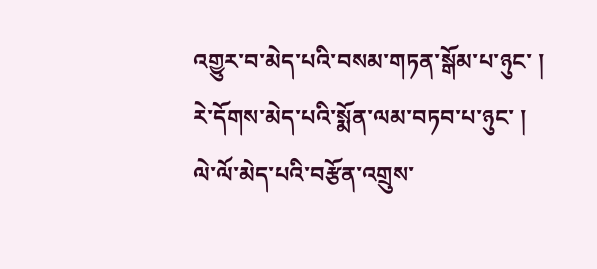འགྱུར་བ་མེད་པའི་བསམ་གཏན་སྒོམ་པ་ཉུང་ །
རེ་དོགས་མེད་པའི་སྨོན་ལམ་བཏབ་པ་ཉུང་ །
ལེ་ལོ་མེད་པའི་བརྩོན་འགྲུས་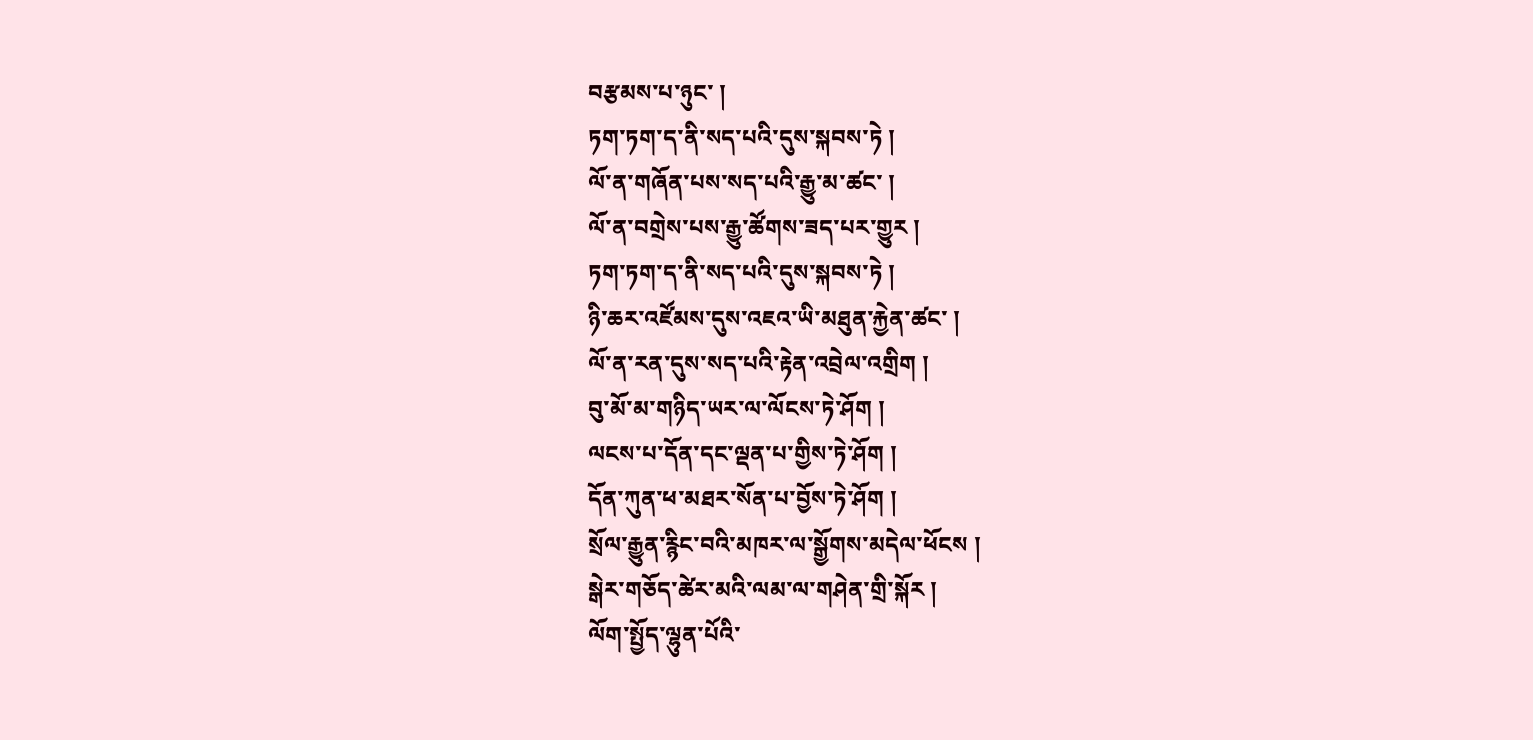བརྩམས་པ་ཉུང་ །
ཏག་ཏག་ད་ནི་སད་པའི་དུས་སྐབས་ཏེ །
ལོ་ན་གཞོན་པས་སད་པའི་རྒྱུ་མ་ཚང་ །
ལོ་ན་བགྲེས་པས་རྒྱུ་ཚོགས་ཟད་པར་གྱུར །
ཏག་ཏག་ད་ནི་སད་པའི་དུས་སྐབས་ཏེ །
ཉི་ཆར་འཛོམས་དུས་འཇའ་ཡི་མཐུན་རྐྱེན་ཚང་ །
ལོ་ན་རན་དུས་སད་པའི་རྟེན་འབྲེལ་འགྲིག །
བུ་མོ་མ་གཉིད་ཡར་ལ་ལོངས་ཏེ་ཤོག །
ལངས་པ་དོན་དང་ལྡན་པ་གྱིས་ཏེ་ཤོག །
དོན་ཀུན་ཕ་མཐར་སོན་པ་བྱོས་ཏེ་ཤོག །
སྲོལ་རྒྱུན་རྙིང་བའི་མཁར་ལ་སྒྱོགས་མདེལ་ཕོངས །
སྒེར་གཅོད་ཚེར་མའི་ལམ་ལ་གཤེན་གྲི་སྐོར །
ལོག་སྤྱོད་ལྷུན་པོའི་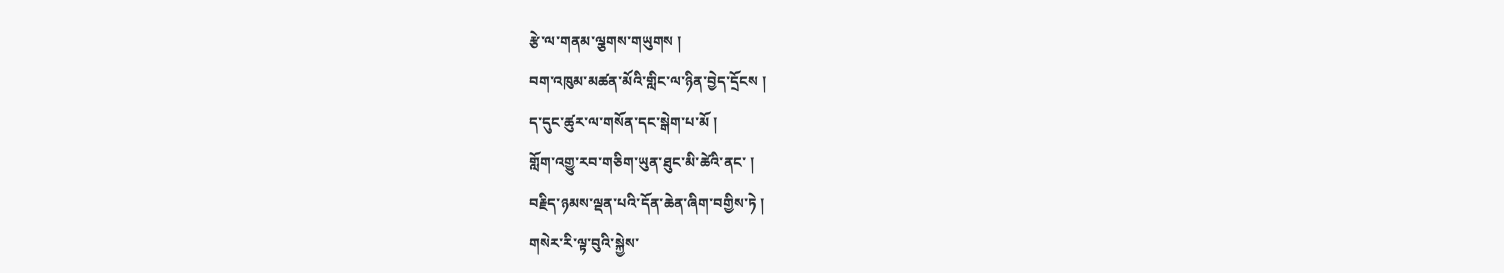རྩེ་ལ་གནམ་ལྕགས་གཡུགས །
བག་འཁུམ་མཚན་མོའི་གླིང་ལ་ཉིན་བྱེད་དྲོངས །
ད་དུང་ཚུར་ལ་གསོན་དང་སྒེག་པ་མོ །
གློག་འགྱུ་རབ་གཅིག་ཡུན་ཐུང་མི་ཚེའི་ནང་ །
བརྗིད་ཉམས་ལྡན་པའི་དོན་ཆེན་ཞིག་བགྱིས་ཏེ །
གསེར་རི་ལྟ་བུའི་སྐྱེས་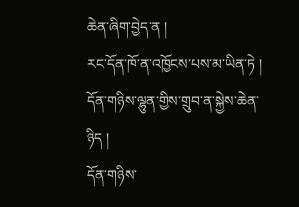ཆེན་ཞིག་བྱེད་ན །
རང་དོན་ཁོ་ན་འཁྱོངས་པས་མ་ཡིན་ཏེ །
དོན་གཉིས་ལྷུན་གྱིས་གྲུབ་ན་སྐྱེས་ཆེན་ཉིད །
དོན་གཉིས་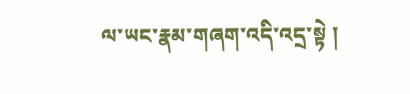ལ་ཡང་རྣམ་གཞག་འདི་འདྲ་སྟེ །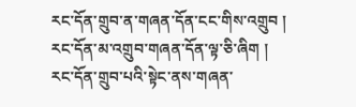རང་དོན་གྲུབ་ན་གཞན་དོན་ངང་གིས་འགྲུབ །
རང་དོན་མ་འགྲུབ་གཞན་དོན་ལྟ་ཅི་ཞིག །
རང་དོན་གྲུབ་པའི་སྟེང་ནས་གཞན་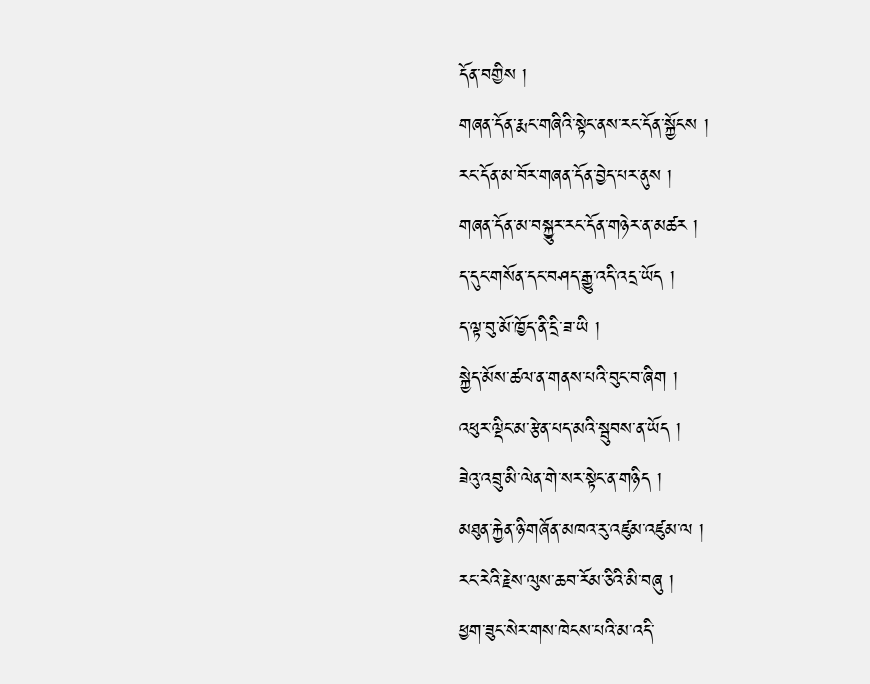དོན་བགྱིས །
གཞན་དོན་རྨང་གཞིའི་སྟེང་ནས་རང་དོན་སྐྱོངས །
རང་དོན་མ་བོར་གཞན་དོན་བྱེད་པར་ནུས །
གཞན་དོན་མ་བསྐྱུར་རང་དོན་གཉེར་ན་མཚར །
ད་དུང་གསོན་དང་བཤད་རྒྱུ་འདི་འདྲ་ཡོད །
ད་ལྟ་བུ་མོ་ཁྱོད་ནི་དྲི་ཟ་ཡི །
སྐྱེད་མོས་ཚལ་ན་གནས་པའི་བུང་བ་ཞིག །
འཕུར་ལྡིང་མ་རྩེན་པད་མའི་སྦུབས་ན་ཡོད །
ཟེའུ་འབྲུ་མི་ལེན་གེ་སར་སྟེང་ན་གཉིད །
མཐུན་རྐྱེན་ཉི་གཞོན་མཁའ་རུ་འཛུམ་འཛུམ་ལ །
རང་རེའི་རྗེས་ལུས་ཆབ་རོམ་ཅིའི་མི་བཞུ །
ཕྱག་ཟུང་སེར་གས་ཁེངས་པའི་མ་འདི་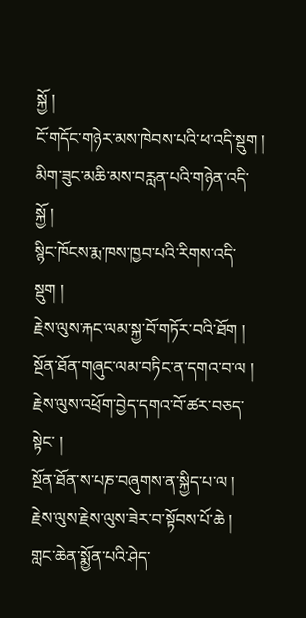སྐྱོ །
ངོ་གདོང་གཉེར་མས་ཁེབས་པའི་ཕ་འདི་སྡུག །
མིག་ཟུང་མཆི་མས་བརླན་པའི་གཉེན་འདི་སྐྱོ །
སྙིང་ཁོངས་རྨ་ཁས་ཁྱབ་པའི་རིགས་འདི་སྡུག །
རྗེས་ལུས་རྐང་ལམ་སྐྱ་བོ་གཏོར་བའི་ཐོག །
སྔོན་ཐོན་གཞུང་ལམ་བཏིང་ན་དགའ་བ་ལ །
རྗེས་ལུས་འཕྲོག་བྱེད་དགའ་བོ་ཚར་བཅད་སྟེང་ །
སྔོན་ཐོན་ས་པཎ་བཞུགས་ན་སྐྱིད་པ་ལ །
རྗེས་ལུས་རྗེས་ལུས་ཟེར་བ་སྟོབས་པོ་ཆེ །
གླང་ཆེན་སྨྱོན་པའི་ཤེད་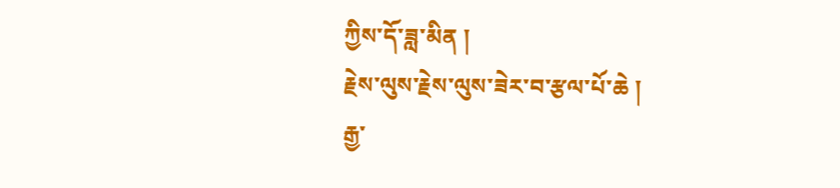ཀྱིས་དོ་ཟླ་མིན །
རྗེས་ལུས་རྗེས་ལུས་ཟེར་བ་རྩལ་པོ་ཆེ །
རྒྱ་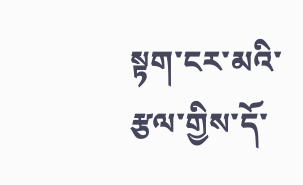སྟག་ངར་མའི་རྩལ་གྱིས་དོ་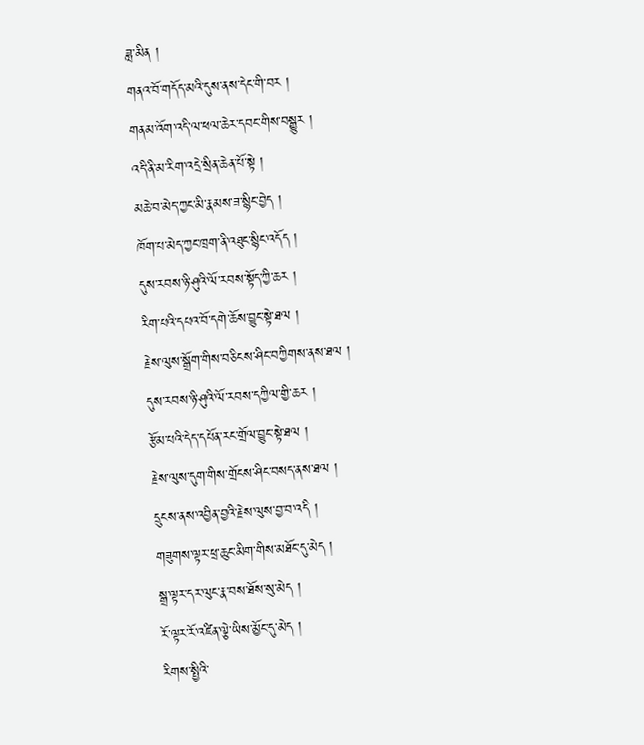ཟླ་མིན །
གནའ་བོ་གདོད་མའི་དུས་ནས་དེང་གི་བར །
གནམ་འོག་འདི་ལ་ཕལ་ཆེར་དབང་གིས་བསྒྱུར །
འདི་ནི་མ་རིག་འདྲེ་སྲིན་ཆེན་པོ་སྟེ །
མཆེ་བ་མེད་ཀྱང་མི་རྣམས་ཟ་སྙིང་བྱེད །
ཁོག་པ་མེད་ཀྱང་ཁྲག་ནི་འཐུང་སྙིང་འདོད །
དུས་རབས་ཉི་ཤུའི་ལོ་རབས་སྟོད་ཀྱི་ཆར །
རིག་པའི་དཔའ་བོ་དགེ་ཆོས་བྱུང་སྟེ་ཐལ །
རྗེས་ལུས་སྒྲོག་གིས་བཅིངས་ཤིང་བཀྱིགས་ནས་ཐལ །
དུས་རབས་ཉི་ཤུའི་ལོ་རབས་དཀྱིལ་གྱི་ཆར །
རྩོམ་པའི་དེད་དཔོན་རང་གྲོལ་བྱུང་སྟེ་ཐལ །
རྗེས་ལུས་དུག་གིས་གྲོངས་ཤིང་བསད་ནས་ཐལ །
དྲུངས་ནས་འབྱིན་བྱའི་རྗེས་ལུས་བྱ་བ་འདི །
གཟུགས་ལྟར་ཕྲ་ཆུང་མིག་གིས་མཐོང་དུ་མེད །
སྒྲ་ལྟར་དར་ལུང་རྣ་བས་ཐོས་སུ་མེད །
རོ་ལྟར་རོ་འཛིན་ལྕེ་ཡིས་མྱོང་དུ་མེད །
རིགས་སྤྱིའི་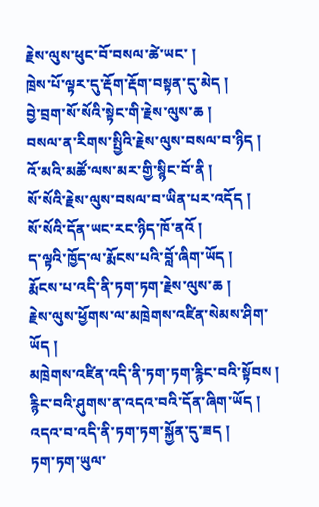རྗེས་ལུས་ཕུང་བོ་བསལ་ཚེ་ཡང་ །
ཁྲེས་པོ་ལྟར་དུ་རྡོག་རྡོག་བསྟན་དུ་མེད །
བྱེ་བྲག་སོ་སོའི་སྟེང་གི་རྗེས་ལུས་ཆ །
བསལ་ན་རིགས་སྤྱིའི་རྗེས་ལུས་བསལ་བ་ཉིད །
འོ་མའི་མཚོ་ལས་མར་གྱི་སྙིང་བོ་ནི །
སོ་སོའི་རྗེས་ལུས་བསལ་བ་ཡིན་པར་འདོད །
སོ་སོའི་དོན་ཡང་རང་ཉིད་ཁོ་ནའོ །
ད་ལྟའི་ཁྱོད་ལ་རྨོངས་པའི་བློ་ཞིག་ཡོད །
རྨོངས་པ་འདི་ནི་ཏག་ཏག་རྗེས་ལུས་ཆ །
རྗེས་ལུས་ཕྱོགས་ལ་མཁྲེགས་འཛིན་སེམས་ཤིག་ཡོད །
མཁྲེགས་འཛིན་འདི་ནི་ཏག་ཏག་རྙིང་བའི་སྟོབས །
རྙིང་བའི་ཤུགས་ན་འདའ་བའི་དོན་ཞིག་ཡོད །
འདའ་བ་འདི་ནི་ཏག་ཏག་སྐྱོན་དུ་ཟད །
ཏག་ཏག་ཡུལ་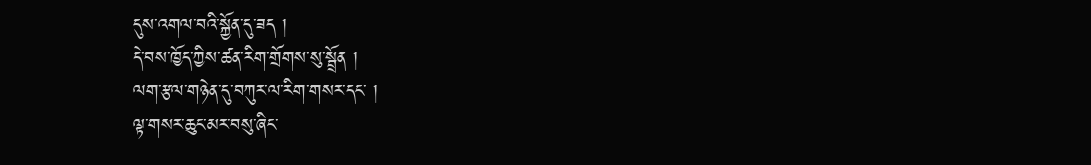དུས་འགལ་བའི་སྐྱོན་དུ་ཟད །
དེ་བས་ཁྱོད་ཀྱིས་ཚན་རིག་གྲོགས་སུ་སྦྲོན །
ལག་རྩལ་གཉེན་དུ་བཀུར་ལ་རིག་གསར་དང་ །
ལྟ་གསར་ཆུང་མར་བསུ་ཞིང་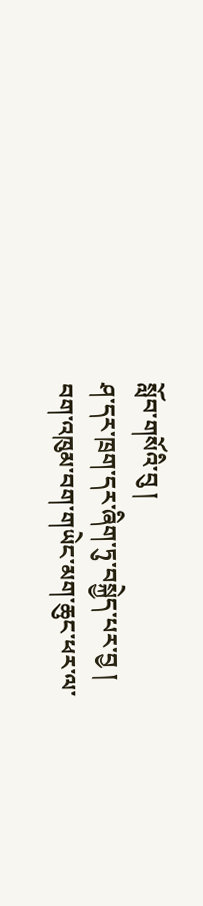སློབ་གསོའི་བུ །
ཤ་དར་ཁྲག་དར་ཞིག་ཏུ་བསྐྱེད་པར་བྱ །
བག་འཁུམ་བག་གཡེང་མག་ཆུང་ཕར་ལ་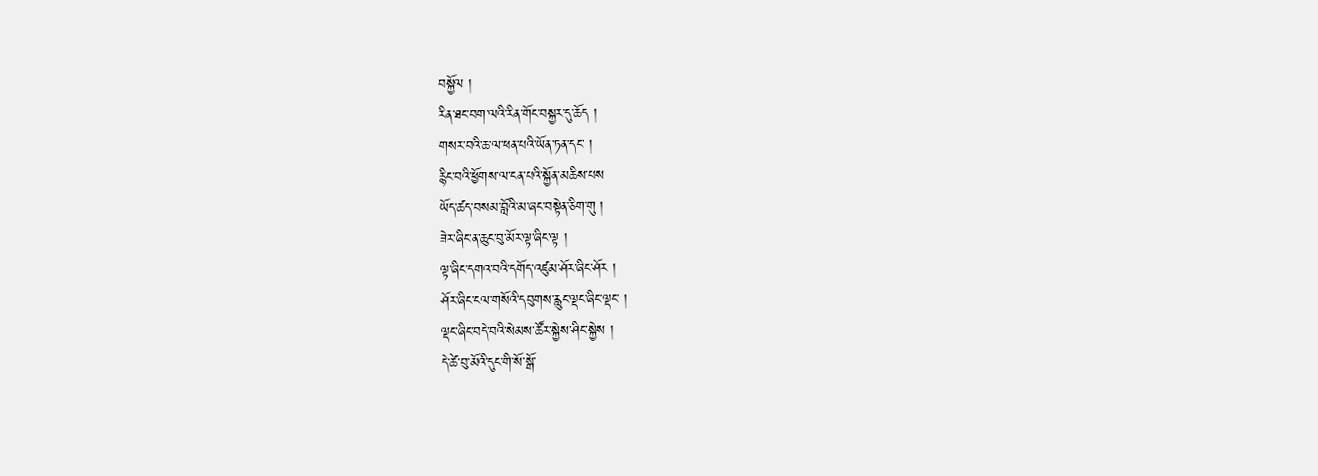བསྐྱོལ །
རིན་ཐང་བག་ལའི་རིན་གོང་བསྐྱར་དུ་ཆོད །
གསར་བའི་ཆ་ལ་ཕན་པའི་ཡོན་ཏན་དང་ །
རྙིང་བའི་ཕྱོགས་ལ་ངན་པའི་སྐྱོན་མཆིས་པས
ཡོད་ཚད་བསམ་བློའི་མ་ཞང་བསྟེན་ཅིག་གུ །
ཟེར་ཞིང་ན་ཆུང་བུ་མོར་ལྟ་ཞིང་ལྟ །
ལྟ་ཞིང་དགའ་བའི་དགོད་འཛུམ་ཤོར་ཞིང་ཤོར །
ཤོར་ཞིང་ངལ་གསོའི་དབུགས་རླུང་ལྡང་ཞིང་ལྡང་ །
ལྡང་ཞིང་བདེ་བའི་སེམས་ཚོར་སྐྱེས་ཤིང་སྐྱེས །
དེ་ཚེ་བུ་མོའི་དུང་གི་སོ་སྒོ་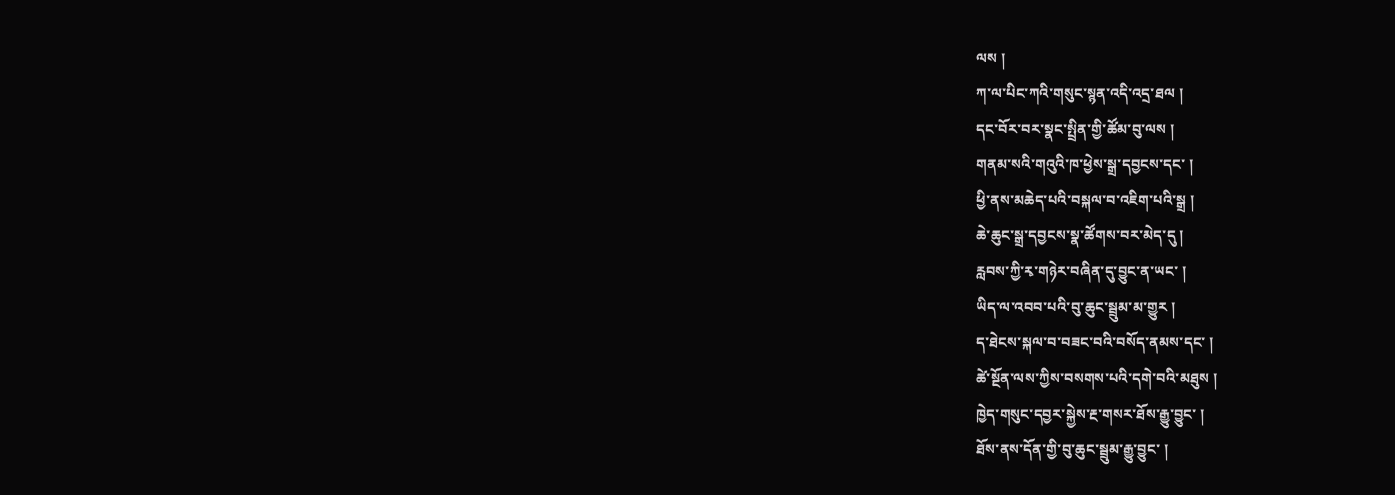ལས །
ཀ་ལ་པིང་ཀའི་གསུང་སྙན་འདི་འདྲ་ཐལ །
དང་བོར་བར་སྣང་སྤྲིན་གྱི་ཚོམ་བུ་ལས །
གནམ་སའི་གའུའི་ཁ་ཕྱེས་སྒྲ་དབྱངས་དང་ །
ཕྱི་ནས་མཆེད་པའི་བསྐལ་བ་འཇིག་པའི་སྒྲ །
ཆེ་ཆུང་སྒྲ་དབྱངས་སྣ་ཚོགས་བར་མེད་དུ །
རླབས་ཀྱི་རྭ་གཉེར་བཞིན་དུ་བྱུང་ན་ཡང་ །
ཡིད་ལ་འབབ་པའི་བུ་ཆུང་སྦྲུམ་མ་གྱུར །
ད་ཐེངས་སྐལ་བ་བཟང་བའི་བསོད་ནམས་དང་ །
ཚེ་སྔོན་ལས་ཀྱིས་བསགས་པའི་དགེ་བའི་མཐུས །
ཁྱེད་གསུང་དབྱར་སྐྱེས་རྔ་གསར་ཐོས་རྒྱུ་བྱུང་ །
ཐོས་ནས་དོན་གྱི་བུ་ཆུང་སྦྲུམ་རྒྱུ་བྱུང་ །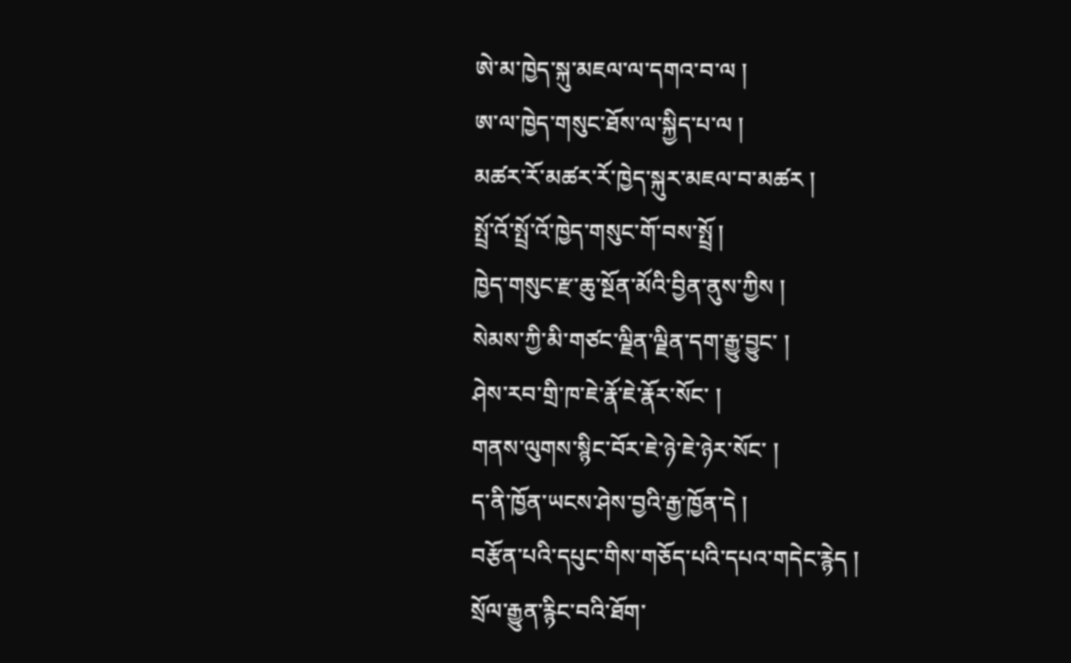ཨེ་མ་ཁྱེད་སྐུ་མཇལ་ལ་དགའ་བ་ལ །
ཨ་ལ་ཁྱེད་གསུང་ཐོས་ལ་སྐྱིད་པ་ལ །
མཚར་རོ་མཚར་རོ་ཁྱེད་སྐུར་མཇལ་བ་མཚར །
སྤྲོ་འོ་སྤྲོ་འོ་ཁྱེད་གསུང་གོ་བས་སྤྲོ །
ཁྱེད་གསུང་རྫ་ཆུ་སྔོན་མོའི་བྱིན་ནུས་ཀྱིས །
སེམས་ཀྱི་མི་གཙང་ལྗིན་ལྗིན་དག་རྒྱུ་བྱུང་ །
ཤེས་རབ་གྲི་ཁ་ཇེ་རྣོ་ཇེ་རྣོར་སོང་ །
གནས་ལུགས་སྙིང་བོར་ཇེ་ཉེ་ཇེ་ཉེར་སོང་ །
ད་ནི་ཁྱོན་ཡངས་ཤེས་བྱའི་རྒྱ་ཁྱོན་དེ །
བརྩོན་པའི་དཔུང་གིས་གཅོད་པའི་དཔའ་གདེང་རྙེད །
སྲོལ་རྒྱུན་རྙིང་བའི་ཐོག་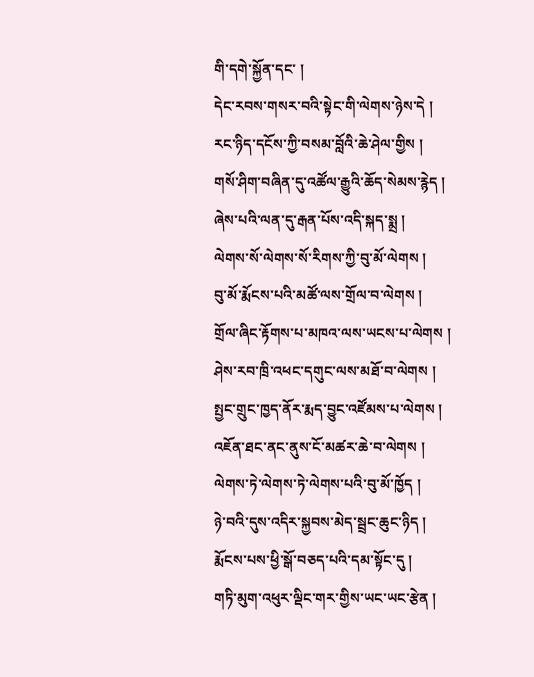གི་དགེ་སྐྱོན་དང་ །
དེང་རབས་གསར་བའི་སྟེང་གི་ལེགས་ཉེས་དེ །
རང་ཉིད་དངོས་ཀྱི་བསམ་བློའི་ཆེ་ཤེལ་གྱིས །
གསོ་ཤིག་བཞིན་དུ་འཚོལ་རྒྱུའི་ཆོད་སེམས་རྙེད །
ཞེས་པའི་ལན་དུ་རྒན་པོས་འདི་སྐད་སྨྲ །
ལེགས་སོ་ལེགས་སོ་རིགས་ཀྱི་བུ་མོ་ལེགས །
བུ་མོ་རྨོངས་པའི་མཚོ་ལས་གྲོལ་བ་ལེགས །
གྲོལ་ཞིང་རྟོགས་པ་མཁའ་ལས་ཡངས་པ་ལེགས །
ཤེས་རབ་ཁྲི་འཕང་དགུང་ལས་མཐོ་བ་ལེགས །
སྤྱང་གྲུང་ཁྱད་ནོར་རྨད་བྱུང་འཛོམས་པ་ལེགས །
འཇོན་ཐང་ནང་ནུས་ངོ་མཚར་ཆེ་བ་ལེགས །
ལེགས་ཏེ་ལེགས་ཏེ་ལེགས་པའི་བུ་མོ་ཁྱོད །
ཉེ་བའི་དུས་འདིར་སྐྱབས་མེད་སྦྲང་ཆུང་ཉིད །
རྨོངས་པས་ཕྱི་སྒོ་བཅད་པའི་དམ་སྟོང་དུ །
གཏི་མུག་འཕུར་ལྡིང་གར་གྱིས་ཡང་ཡང་རྩེན །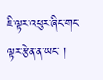ཇི་ལྟར་འཕུར་ཞིང་གང་ལྟར་རྩེན་ན་ཡང་ །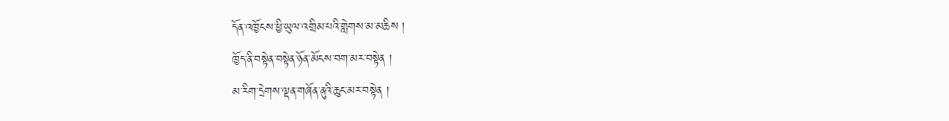དོན་འཁྱོངས་ཕྱི་ཡུལ་འགྲིམ་པའི་གླེགས་མ་མཆིས །
ཁྱོད་ནི་བསྟེན་བསྟེན་ཉོན་མོངས་བག་མར་བསྟེན །
མ་རིག་དྲེགས་ལྡན་གཞོན་ནུའི་ཆུང་མར་བསྟེན །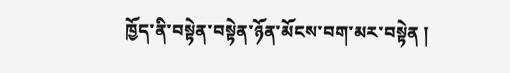ཁྱོད་ནི་བསྟེན་བསྟེན་ཉོན་མོངས་བག་མར་བསྟེན །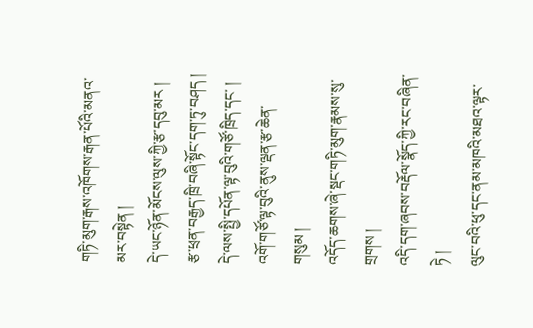གཏི་མུག་རྒས་འཁོགས་རྒན་པོའི་མནའ་མར་བསྟེན །
དེ་ཡང་ཉོན་མོངས་ལུས་ཀྱི་རྩ་དབུ་མར །
རྩ་ཕྲན་བརྒྱད་ཁྲི་བཞི་སྟོང་དག་ཏུ་བཤད །
དེ་ལས་སྤྱི་དཔོན་ལྟ་བུའི་གཙོ་ཁྲིད་དང་ །
འགོ་གཙོ་ལྟ་བུའི་ནུས་ལྡན་རྩ་ཆེན་གསུམ །
འདོད་ཆགས་ཞེ་སྡང་གཏི་མུག་རྣམས་སུ་གྲགས །
འདི་དག་ཞབས་བརྡོལ་སྣོད་ཀྱི་རང་བཞིན་ཏེ །
ལུང་བའི་ཕུ་དང་ནམ་མཁའི་མཐའ་ལྟར་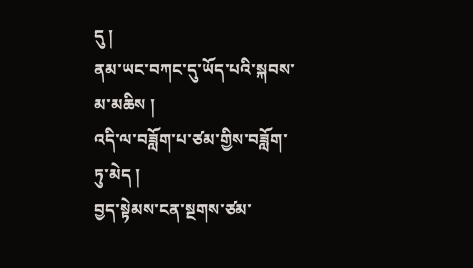དུ །
ནམ་ཡང་བཀང་དུ་ཡོད་པའི་སྐབས་མ་མཆིས །
འདི་ལ་བཟློག་པ་ཙམ་གྱིས་བཟློག་ཏུ་མེད །
བྱད་སྟེམས་ངན་སྔགས་ཙམ་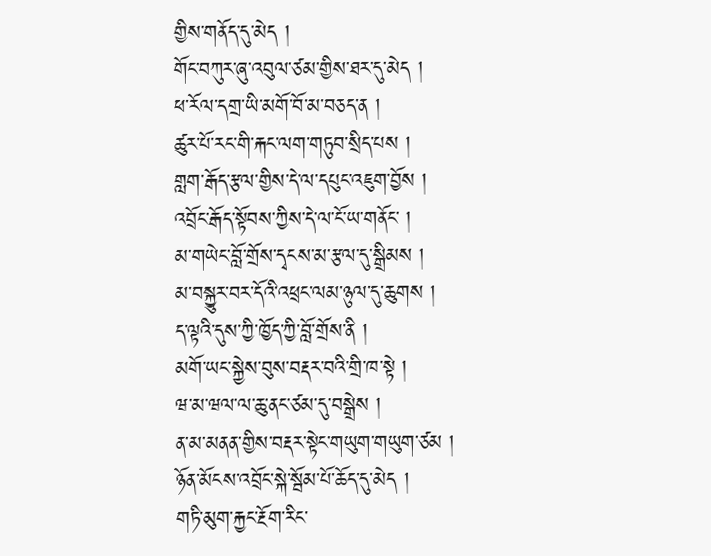གྱིས་གནོད་དུ་མེད །
གོང་བཀུར་ཞུ་འབུལ་ཙམ་གྱིས་ཐར་དུ་མེད །
ཕ་རོལ་དགྲ་ཡི་མགོ་བོ་མ་བཅད་ན །
ཚུར་པོ་རང་གི་རྐང་ལག་གཏུབ་སྲིད་པས །
གླག་རྒོད་རྩལ་གྱིས་དེ་ལ་དཔུང་འཇུག་བྱོས །
འབྲོང་རྒོད་སྟོབས་ཀྱིས་དེ་ལ་ངོ་ཡ་གནོང་ །
མ་གཡེང་བློ་གྲོས་དྭངས་མ་རྩལ་དུ་སྒྲིམས །
མ་བསྐྱུར་བར་དོའི་འཕྲང་ལམ་ཉུལ་དུ་ཆུགས །
ད་ལྟའི་དུས་ཀྱི་ཁྱོད་ཀྱི་བློ་གྲོས་ནི །
མགོ་ཡང་སྐྱེས་བུས་བརྡར་བའི་གྲི་ཁ་སྟེ །
ཝ་མ་ཝལ་ལ་ཆུ་ནང་ཙམ་དུ་བསྒྲེས །
ན་མ་མནན་གྱིས་བརྡར་སྟེང་གཡུག་གཡུག་ཙམ །
ཉོན་མོངས་འབྲོང་སྐེ་སྦོམ་པོ་ཆོད་དུ་མེད །
གཏི་མུག་རྐྱང་རྔོག་རིང་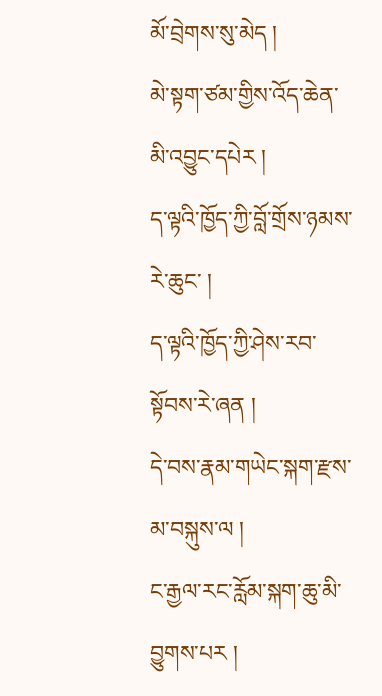མོ་བྲེགས་སུ་མེད །
མེ་སྟག་ཙམ་གྱིས་འོད་ཆེན་མི་འབྱུང་དཔེར །
ད་ལྟའི་ཁྱོད་ཀྱི་བློ་གྲོས་ཉམས་རེ་ཆུང་ །
ད་ལྟའི་ཁྱོད་ཀྱི་ཤེས་རབ་སྟོབས་རེ་ཞན །
དེ་བས་རྣམ་གཡེང་སྐག་རྫས་མ་བསྐུས་ལ །
ང་རྒྱལ་རང་རློམ་སྐག་ཆུ་མི་བྱུགས་པར །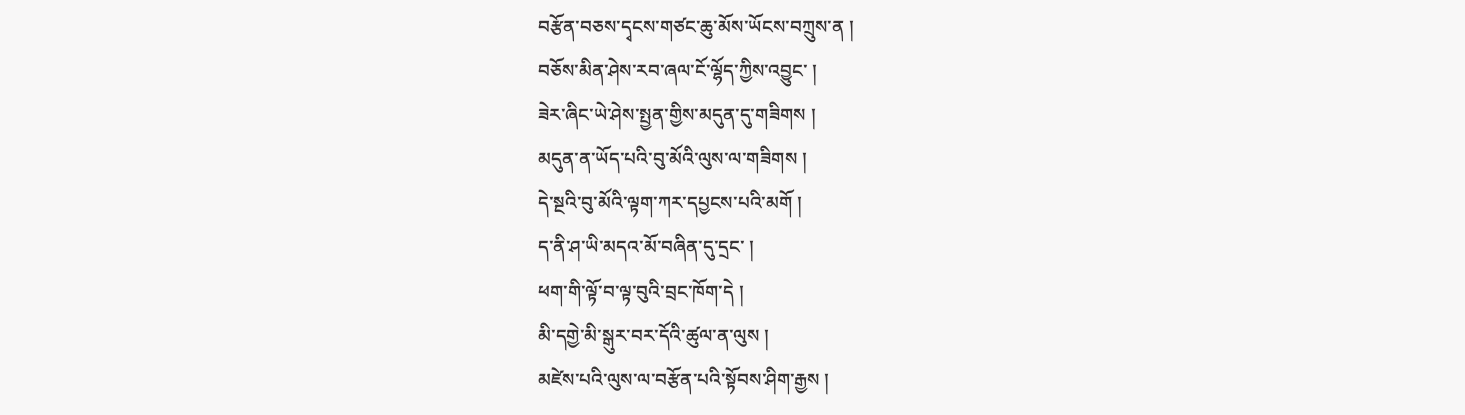བརྩོན་བཅས་དྭངས་གཙང་ཆུ་མོས་ཡོངས་བཀྲུས་ན །
བཅོས་མིན་ཤེས་རབ་ཞལ་ངོ་ལྷོད་ཀྱིས་འབྱུང་ །
ཟེར་ཞིང་ཡེ་ཤེས་སྤྱན་གྱིས་མདུན་དུ་གཟིགས །
མདུན་ན་ཡོད་པའི་བུ་མོའི་ལུས་ལ་གཟིགས །
དེ་སྔའི་བུ་མོའི་ལྟག་ཀར་དཔྱངས་པའི་མགོ །
ད་ནི་ཤ་ཡི་མདའ་མོ་བཞིན་དུ་དྲང་ །
ཕག་གི་ལྟོ་བ་ལྟ་བུའི་བྲང་ཁོག་དེ །
མི་དགྱེ་མི་སྒུར་བར་དོའི་ཚུལ་ན་ལུས །
མཛེས་པའི་ལུས་ལ་བརྩོན་པའི་སྟོབས་ཤིག་རྒྱས །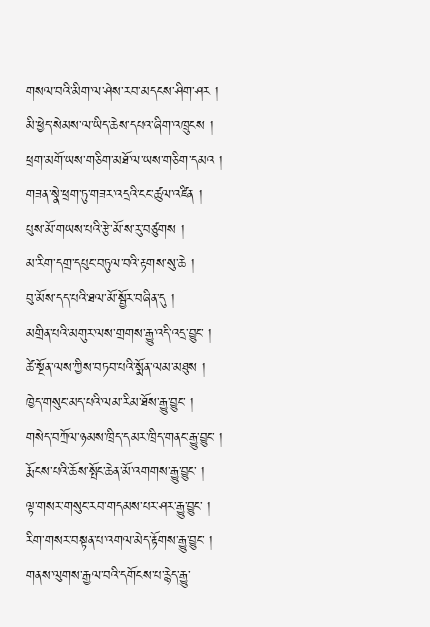གསལ་བའི་མིག་ལ་ཤེས་རབ་མདངས་ཤིག་ཤར །
མི་ཕྱེད་སེམས་ལ་ཡིད་ཆེས་དཔའ་ཞིག་འཁྲུངས །
ཕྲག་མགོ་ཡས་གཅིག་མཐོ་ལ་ཡས་གཅིག་དམའ །
གཟན་སྣེ་ཕྲག་ཏུ་གཟར་འདྲའི་ངང་ཚུལ་འཛིན །
པུས་མོ་གཡས་པའི་རྩེ་མོ་ས་རུ་བཙུགས །
མ་རིག་དགྲ་དཔུང་བཏུལ་བའི་རྟགས་སུ་ཆེ །
བུ་མོས་དད་པའི་ཐལ་མོ་སྦྱོར་བཞིན་དུ །
མགྲིན་པའི་མགུར་ལས་གྲགས་རྒྱུ་འདི་འདྲ་བྱུང་ །
ཚེ་སྔོན་ལས་ཀྱིས་བཏབ་པའི་སྨོན་ལམ་མཐུས །
ཁྱེད་གསུང་མད་པའི་ལམ་རིམ་ཐོས་རྒྱུ་བྱུང་ །
གསེད་བཀྲོལ་ཉམས་ཁྲིད་དམར་ཁྲིད་གནང་རྒྱུ་བྱུང་ །
རྨོངས་པའི་ཆོས་སྤོང་ཆེན་མོ་འགགས་རྒྱུ་བྱུང་ །
ལྟ་གསར་གསུང་རབ་གདམས་པར་ཤར་རྒྱུ་བྱུང་ །
རིག་གསར་བསྟན་པ་འགལ་མེད་རྟོགས་རྒྱུ་བྱུང་ །
གནས་ལུགས་རྒྱལ་བའི་དགོངས་པ་རྙེད་རྒྱུ་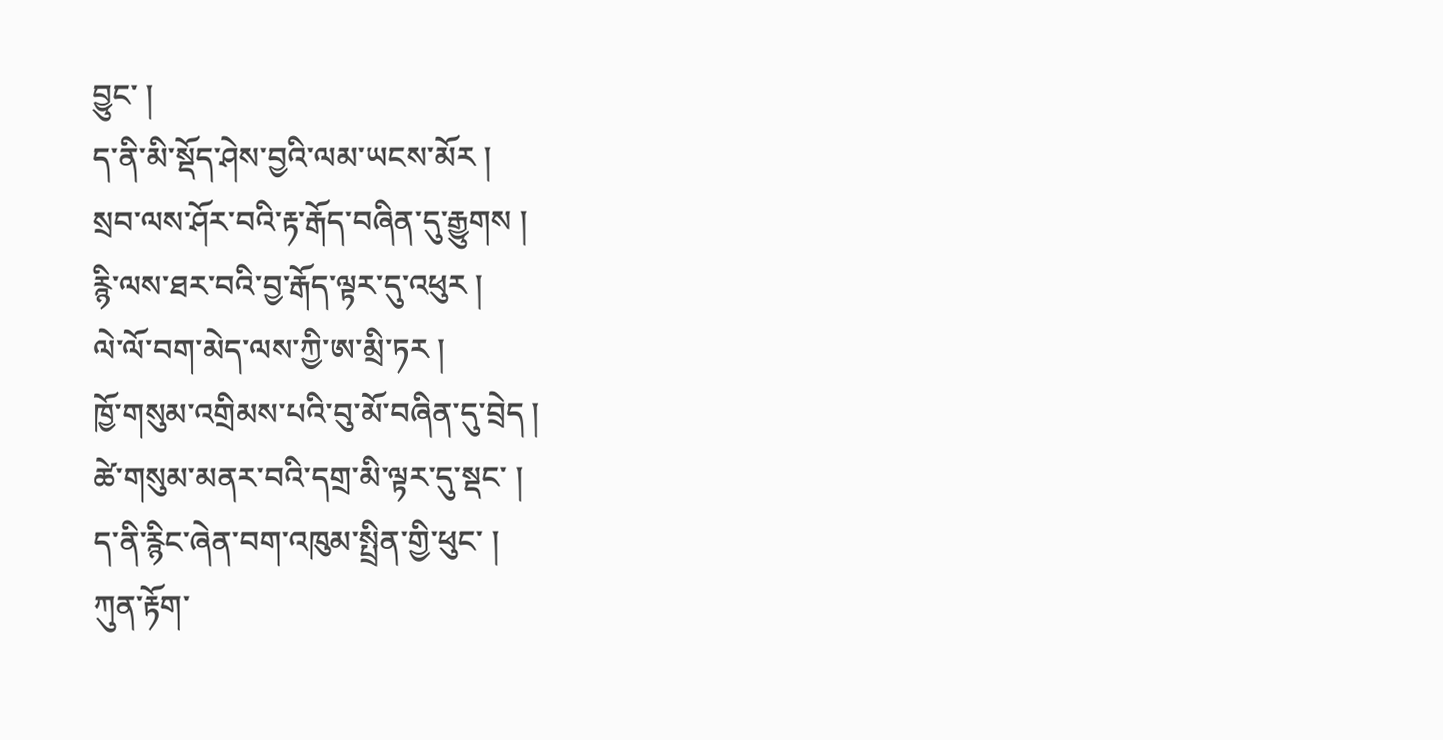བྱུང་ །
ད་ནི་མི་སྡོད་ཤེས་བྱའི་ལམ་ཡངས་མོར །
སྲབ་ལས་ཤོར་བའི་རྟ་རྒོད་བཞིན་དུ་རྒྱུགས །
རྙི་ལས་ཐར་བའི་བྱ་རྒོད་ལྟར་དུ་འཕུར །
ལེ་ལོ་བག་མེད་ལས་ཀྱི་ཨ་མྲི་ཏར །
ཁྱོ་གསུམ་འགྲིམས་པའི་བུ་མོ་བཞིན་དུ་བྲེད །
ཚེ་གསུམ་མནར་བའི་དགྲ་མི་ལྟར་དུ་སྡང་ །
ད་ནི་རྙིང་ཞེན་བག་འཁུམ་སྤྲིན་གྱི་ཕུང་ །
ཀུན་རྟོག་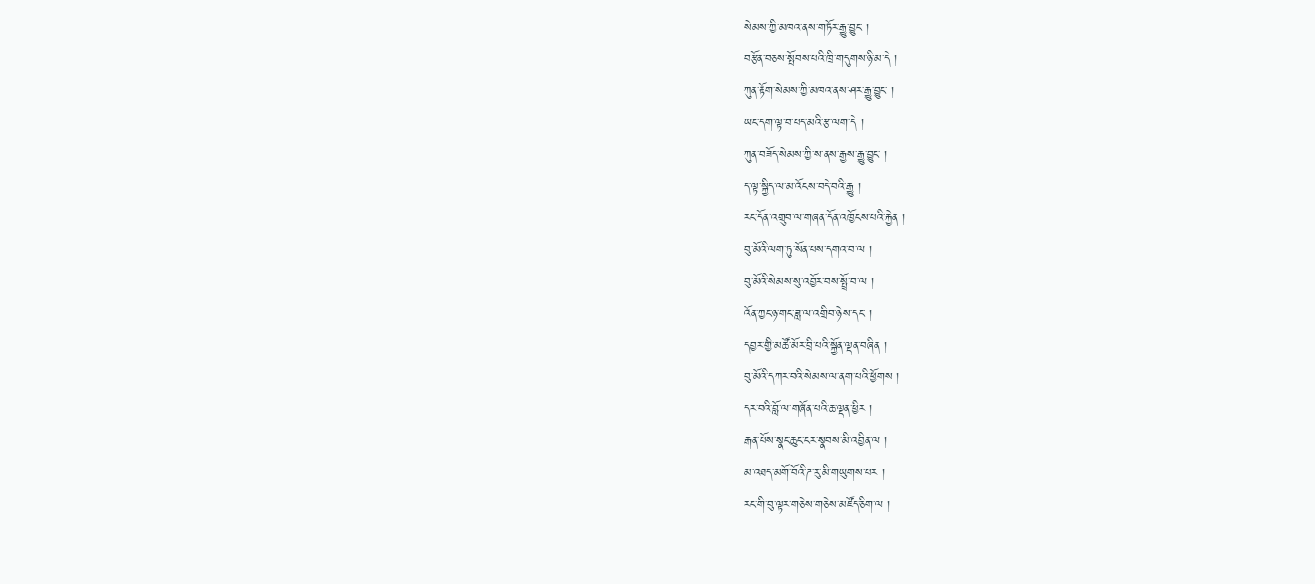སེམས་ཀྱི་མཁའ་ནས་གཏོར་རྒྱུ་བྱུང་ །
བརྩོན་བཅས་སྤོབས་པའི་ཁྲི་གདུགས་ཉི་མ་དེ །
ཀུན་རྟོག་སེམས་ཀྱི་མཁའ་ནས་ཤར་རྒྱུ་བྱུང་ །
ཡང་དག་ལྟ་བ་པད་མའི་རྩ་ལག་དེ །
ཀུན་བཟོད་སེམས་ཀྱི་ས་ནས་རྒྱས་རྒྱུ་བྱུང་ །
ད་ལྟ་སྐྱིད་ལ་མ་འོངས་བདེ་བའི་རྒྱུ །
རང་དོན་འགྲུབ་ལ་གཞན་དོན་འཁྱོངས་པའི་རྐྱེན །
བུ་མོའི་ལག་ཏུ་སོན་པས་དགའ་བ་ལ །
བུ་མོའི་སེམས་སུ་འབྱོར་བས་སྤྲོ་བ་ལ །
འོན་ཀྱང་ཉ་གང་ཟླ་ལ་འགྲིབ་ཉེས་དང་ །
དབྱར་གྱི་མཚོ་མོར་བྲི་པའི་སྐྱོན་ལྡན་བཞིན །
བུ་མོའི་དཀར་བའི་སེམས་ལ་ནག་པའི་ཕྱོགས །
དར་བའི་བློ་ལ་གཞོན་པའི་ཆ་ལྡན་ཕྱིར །
རྒན་པོས་སྣང་ཆུང་ངར་སྣབས་མི་འབྱིན་ལ །
མ་འཐད་མགོ་བོའི་ཌ་རུ་མི་གཡུགས་པར །
རང་གི་བུ་ལྟར་གཅེས་གཅེས་མཛོད་ཅིག་ལ །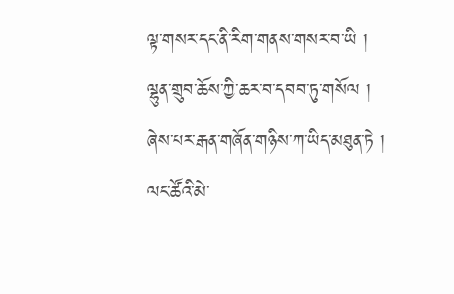ལྟ་གསར་དང་ནི་རིག་གནས་གསར་བ་ཡི །
ལྷུན་གྲུབ་ཆོས་ཀྱི་ཆར་བ་དབབ་ཏུ་གསོལ །
ཞེས་པར་རྒན་གཞོན་གཉིས་ཀ་ཡིད་མཐུན་ཏེ །
ལང་ཚོའི་མེ་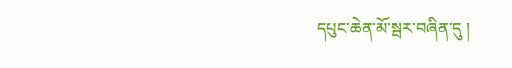དཔུང་ཆེན་མོ་སྦར་བཞིན་དུ །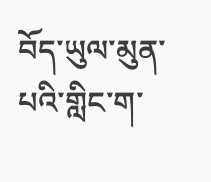བོད་ཡུལ་མུན་པའི་གླིང་ག་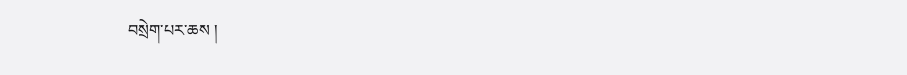བསྲེག་པར་ཆས །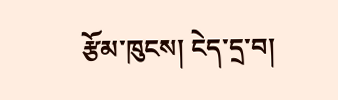རྩོམ་ཁུངས། ངེད་དྲ་བ།